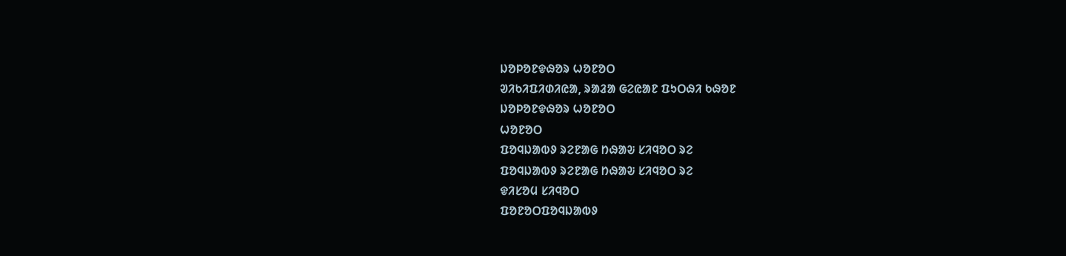ᱡᱚᱞᱚᱱᱫᱷᱚᱨ ᱦᱚᱱᱚᱛ
ᱣᱤᱠᱤᱯᱤᱰᱤᱭᱟ, ᱨᱟᱲᱟ ᱜᱮᱭᱟᱱ ᱯᱩᱛᱷᱤ ᱠᱷᱚᱱ
ᱡᱚᱞᱚᱱᱫᱷᱚᱨ ᱦᱚᱱᱚᱛ
ᱦᱚᱱᱚᱛ
ᱯᱚᱧᱡᱟᱵᱽ ᱨᱮᱱᱟᱜ ᱴᱷᱟᱶ ᱥᱤᱧᱚᱛ ᱨᱮ
ᱯᱚᱧᱡᱟᱵᱽ ᱨᱮᱱᱟᱜ ᱴᱷᱟᱶ ᱥᱤᱧᱚᱛ ᱨᱮ
ᱫᱤᱥᱚᱢ ᱥᱤᱧᱚᱛ
ᱯᱚᱱᱚᱛᱯᱚᱧᱡᱟᱵᱽ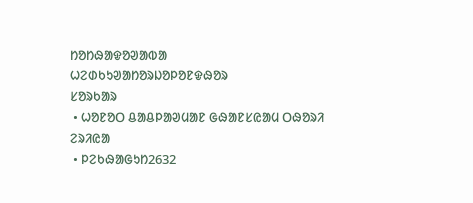ᱴᱚᱴᱷᱟᱫᱚᱣᱟᱵᱟ
ᱦᱮᱰᱠᱩᱣᱟᱴᱚᱨᱡᱚᱞᱚᱱᱫᱷᱚᱨ
ᱥᱚᱨᱠᱟᱨ
 • ᱦᱚᱱᱚᱛ ᱪᱟᱪᱞᱟᱣᱢᱟᱱ ᱜᱷᱟᱱᱥᱭᱟᱢ ᱛᱷᱚᱨᱤ
ᱮᱨᱤᱭᱟ
 • ᱞᱮᱠᱷᱟᱜᱩᱴ2632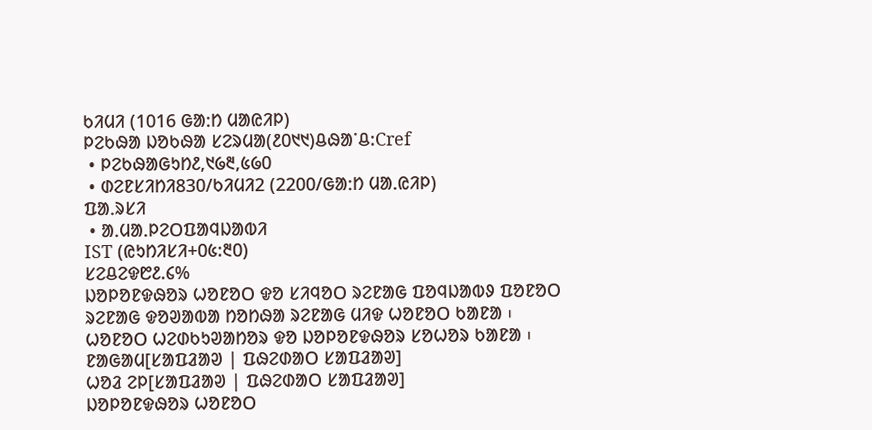ᱠᱤᱢᱤ (1016 ᱜᱟᱺᱴ ᱢᱟᱭᱤᱞ)
ᱞᱮᱠᱷᱟ ᱡᱚᱠᱷᱟ ᱥᱮᱨᱢᱟ(᱒᱐᱑᱑)ᱪᱷᱟᱸᱪ:Cref
 • ᱞᱮᱠᱷᱟᱜᱩᱴ᱒,᱑᱙᱓,᱕᱙᱐
 • ᱰᱮᱱᱥᱤᱴᱤ830/ᱠᱤᱢᱤ2 (2200/ᱜᱟᱺᱴ ᱢᱟᱹᱭᱤᱞ)
ᱯᱟᱹᱨᱥᱤ
 • ᱟᱹᱢᱟᱹᱞᱮᱛᱯᱟᱧᱡᱟᱵᱤ
IST (ᱭᱩᱴᱤᱥᱤ+᱐᱕:᱓᱐)
ᱥᱮᱪᱮᱫ᱘᱒.᱔%
ᱡᱚᱞᱚᱱᱫᱷᱚᱨ ᱦᱚᱱᱚᱛ ᱫᱚ ᱥᱤᱧᱚᱛ ᱨᱮᱱᱟᱜ ᱯᱚᱧᱡᱟᱵᱽ ᱯᱚᱱᱚᱛ ᱨᱮᱱᱟᱜ ᱫᱚᱣᱟᱵᱟ ᱴᱚᱴᱷᱟ ᱨᱮᱱᱟᱜ ᱢᱤᱫ ᱦᱚᱱᱚᱛ ᱠᱟᱱᱟ ᱾ ᱦᱚᱱᱚᱛ ᱦᱮᱰᱠᱩᱣᱟᱴᱚᱨ ᱫᱚ ᱡᱚᱞᱚᱱᱫᱷᱚᱨ ᱥᱚᱦᱚᱨ ᱠᱟᱱᱟ ᱾
ᱱᱟᱜᱟᱢ[ᱥᱟᱯᱲᱟᱣ | ᱯᱷᱮᱰᱟᱛ ᱥᱟᱯᱲᱟᱣ]
ᱦᱚᱲ ᱮᱞ[ᱥᱟᱯᱲᱟᱣ | ᱯᱷᱮᱰᱟᱛ ᱥᱟᱯᱲᱟᱣ]
ᱡᱚᱞᱚᱱᱫᱷᱚᱨ ᱦᱚᱱᱚᱛ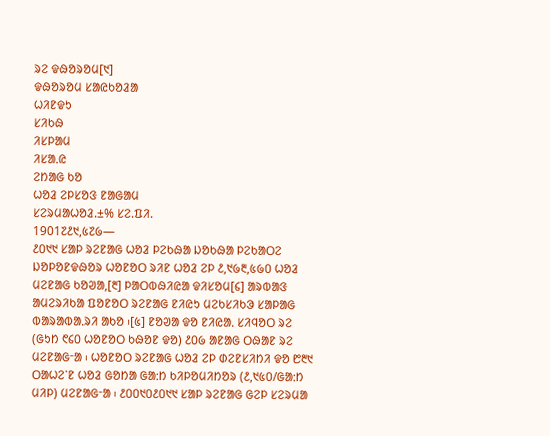ᱨᱮ ᱫᱷᱚᱨᱚᱢ[᱑]
ᱫᱷᱚᱨᱚᱢ ᱥᱟᱭᱠᱚᱲᱟ
ᱦᱤᱱᱫᱩ
ᱥᱤᱠᱷ
ᱤᱥᱞᱟᱢ
ᱤᱥᱟᱹᱭ
ᱮᱴᱟᱜ ᱠᱚ
ᱦᱚᱲ ᱮᱞᱥᱚᱝ ᱱᱟᱜᱟᱢ
ᱥᱮᱨᱢᱟᱦᱚᱲ.±% ᱥᱮ.ᱯᱤ.
1901᱗᱒᱑,᱕᱗᱙—
᱒᱐᱑᱑ ᱥᱟᱞ ᱨᱮᱱᱟᱜ ᱦᱚᱲ ᱞᱮᱠᱷᱟ ᱡᱚᱠᱷᱟ ᱞᱮᱠᱟᱛᱮ ᱡᱚᱞᱚᱱᱫᱷᱚᱨ ᱦᱚᱱᱚᱛ ᱨᱤᱱ ᱦᱚᱲ ᱮᱞ ᱒,᱑᱙᱓,᱕᱙᱐ ᱦᱚᱲ ᱢᱮᱱᱟᱜ ᱠᱚᱣᱟ,[᱓] ᱞᱟᱛᱵᱷᱤᱭᱟ ᱫᱤᱥᱚᱢ[᱔] ᱟᱨᱵᱟᱝ ᱟᱢᱮᱨᱤᱠᱟ ᱯᱚᱱᱚᱛ ᱨᱮᱱᱟᱜ ᱱᱤᱭᱩ ᱢᱮᱠᱥᱤᱠᱳ ᱥᱟᱞᱟᱜ ᱵᱟᱨᱟᱵᱟᱹᱨᱤ ᱟᱠᱚ ᱾[᱕] ᱱᱚᱣᱟ ᱫᱚ ᱱᱤᱭᱟᱹ ᱥᱤᱧᱚᱛ ᱨᱮ (ᱜᱩᱴ ᱖᱔᱐ ᱦᱚᱱᱚᱛ ᱠᱷᱚᱱ ᱫᱚ) ᱒᱐᱙ ᱟᱱᱟᱜ ᱛᱷᱟᱱ ᱨᱮ ᱢᱮᱱᱟᱜᱼᱟ ᱾ ᱦᱚᱱᱚᱛ ᱨᱮᱱᱟᱜ ᱦᱚᱲ ᱮᱞ ᱰᱮᱱᱥᱤᱴᱤ ᱫᱚ ᱘᱓᱑ ᱛᱟᱦᱮᱸᱱ ᱦᱚᱲ ᱜᱚᱴᱟ ᱜᱟᱺᱴ ᱠᱤᱞᱚᱢᱤᱴᱚᱨ (᱒,᱑᱕᱐/ᱜᱟᱺᱴ ᱢᱤᱞ) ᱢᱮᱱᱟᱜᱼᱟ ᱾ ᱒᱐᱐᱑᱐᱒᱐᱑᱑ ᱥᱟᱞ ᱨᱮᱱᱟᱜ ᱜᱮᱞ ᱥᱮᱨᱢᱟ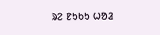ᱨᱮ ᱱᱩᱠᱩ ᱦᱚᱲ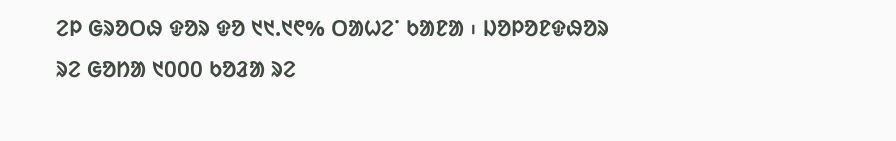ᱮᱞ ᱜᱨᱚᱛᱷ ᱫᱚᱨ ᱫᱚ ᱑᱑.᱑᱖% ᱛᱟᱦᱮᱸ ᱠᱟᱱᱟ ᱾ ᱡᱚᱞᱚᱱᱫᱷᱚᱨ ᱨᱮ ᱜᱚᱴᱟ ᱑᱐᱐᱐ ᱠᱚᱲᱟ ᱨᱮ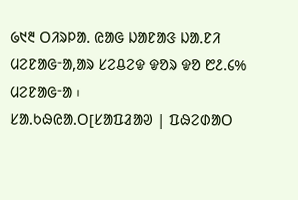᱙᱑᱓ ᱛᱤᱨᱞᱟᱹ ᱭᱟᱜ ᱡᱟᱱᱟᱝ ᱡᱟᱹᱱᱤ ᱢᱮᱱᱟᱜᱼᱟ,ᱟᱨ ᱥᱮᱪᱮᱫ ᱫᱚᱨ ᱫᱚ ᱘᱒.᱔% ᱢᱮᱱᱟᱜᱼᱟ ᱾
ᱥᱟᱹᱠᱷᱭᱟᱹᱛ[ᱥᱟᱯᱲᱟᱣ | ᱯᱷᱮᱰᱟᱛ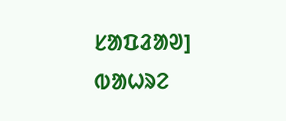ᱥᱟᱯᱲᱟᱣ]
ᱵᱟᱦᱨᱮ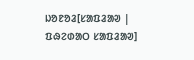ᱡᱚᱱᱚᱲ[ᱥᱟᱯᱲᱟᱣ | ᱯᱷᱮᱰᱟᱛ ᱥᱟᱯᱲᱟᱣ]